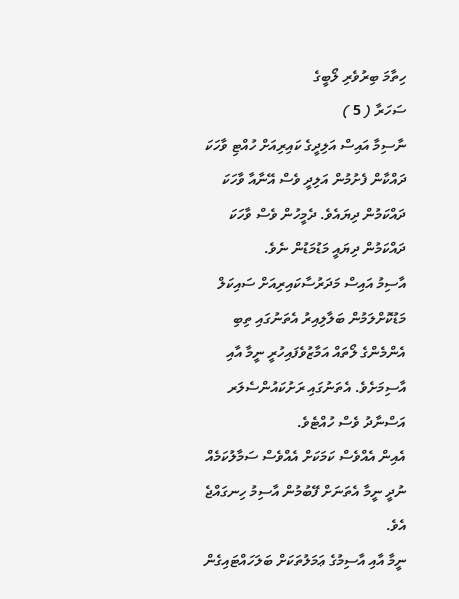ހިތާމަ ބިރުވެރި ލޯބީގެ
ސަހަރާ ( 5 )
ނާސިމާ އައިސް އަލިދީގެ ކައިރިއަށް ހުއްޓި ވާހަކަ ދައްކާން ފެށުމުން އަލިދީ ވެސް އޭނާއާ ވާހަކަ ދައްކަމުން ދިޔައެވެ. ދެމީހުން ވެސް ވާހަކަ ދައްކަމުން ދިޔައީ މަޑުމަޑުން ނެވެ.
އާސިމު އައިސް މަދަރުސާކައިރިއަށް ސައިކަލް މަޑުކޮށްލަމުން ބަލާލިއިރު އެތަނުގައި ތިބި އެންމެންގެ ލޯތައް އަމާޒުވެފައިހުރީ ނީމާ އާއި އާސިމަށެވެ. އެތަނުގައި ރަށުކައުންސެލަރ އަސްނާދު ވެސް ހުއްޓެވެ.
އެއިން އެއްވެސް ކަމަކަށް އެއްވެސް ސަމާލުކަމެއް ނުދީ ނީމާ އެތަނަށް ފޭބުމުން އާސިމު ހިނގައްޖެ އެވެ.
ނީމާ އާއި އާސިމުގެ ޢަމަލުތަކަށް ބަލަހައްޓައިގެން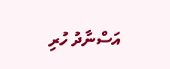އަސްނާދު ހުރި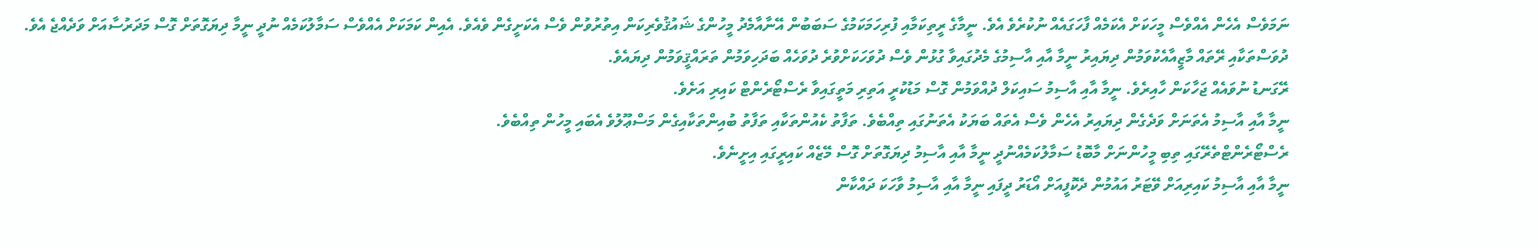ނަމަވެސް އެހެން އެއްވެސް މީހަކަށް އެކަމެއް ފާހަގައެއް ނުކުރެވެ އެވެ. ނީމާގެ ރީތިކަމާއި ފުރިހަމަކަމުގެ ސަބަބުން އޭނާއާމެދު މީހުންގެ ޝައުޤުވެރިކަން އިތުރުވުން ވެސް އެކަށީގެން ވެއެވެ. އެއިން ކަމަކަށް އެއްވެސް ސަމާލުކަމެއް ނުދީ ނީމާ ދިޔަގޮތަށް ގޮސް މަދަރުސާއަށް ވަދެއްޖެ އެވެ.
ދުވަސްތަކާއި ރޭތައް މާޒީއާއެކުވަމުން ދިޔައިރު ނީމާ އާއި އާސިމުގެ މެދުގައިވާ ގުޅުން ވެސް ދުވަހަކަށްވުރެ ދުވަހެއް ބަދަހިވަމުން ތަރައްޤީވަމުން ދިޔައެވެ.
ރޭގަނޑު ނުވައެއް ޖަހާކަން ހާއިރެވެ. ނީމާ އާއި އާސިމު ސައިކަލް ދުއްވަމުން ގޮސް މަޑުކުރީ އަތިރި މަތީގައިވާ ރެސްޓޯރެންޓް ކައިރި އަށެވެ.
ނީމާ އާއި އާސިމު އެތަނަށް ވަދެގެން ދިޔައިރު އެހެން ވެސް އެތައް ބަޔަކު އެތަނުގައި ތިއްބެވެ. ތަފާތު ކެއުންތަކާއި ތަފާތު ބުއިންތަކާއިގެން މަސްޢޫލުވެ އެބައި މީހުން ތިއްބެވެ.
ރެސްޓޯރެންޓްތެރޭގައި ތިބި މީހުންނަށް މާބޮޑު ސަމާލުކަމެއްނުދީ ނީމާ އާއި އާސިމު ދިޔަގޮތަށް ގޮސް މޭޒެއް ކައިރީގައި އިށީނެވެ.
ނީމާ އާއި އާސިމު ކައިރިއަށް ވޭޓަރު އައުމުން ދެކޮފީއަށް އޯޑަރު ދީފައި ނީމާ އާއި އާސިމު ވާހަކަ ދައްކާން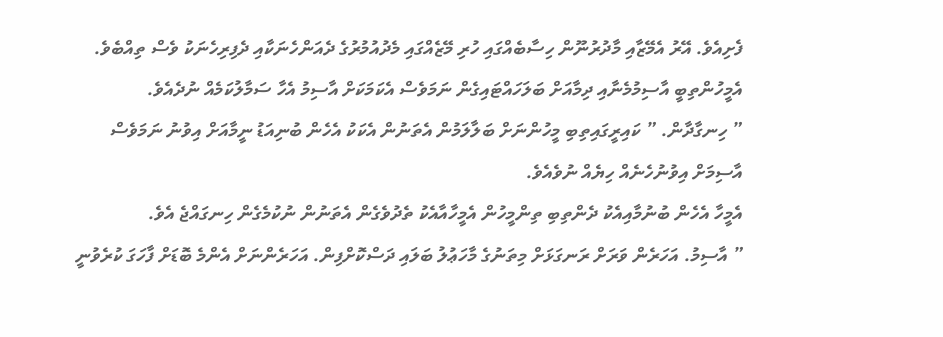ފެށިއެވެ. އޭރު އެމޭޒާއި މާދުރުނޫން ހިސާބެއްގައި ހުރި މޭޒެއްގައި މެދުއުމުރުގެ ދެއަންހެނަކާއި ދެފިރިހެނަކު ވެސް ތިއްބެވެ. އެމީހުންތިބީ އާސިމުމެނާއި ދިމާއަށް ބަލަހައްޓައިގެން ނަމަވެސް އެކަމަކަށް އާސިމު އެހާ ސަމާލުކަމެއް ނުދެއެވެ.
” ހިނގާދާން. ” ކައިރީގައިތިބި މީހުންނަށް ބަލާލަމުން އެތަނުން އެކަކު އެހެން ބުނިއަޑު ނީމާއަށް އިވުނު ނަމަވެސް އާސިމަށް އިވުނުހެނެއް ހިޔެއް ނުވެއެވެ.
އެމީހާ އެހެން ބުނުމާއިއެކު ދެންތިބި ތިންމީހުން އެމީހާއާއެކު ތެދުވެގެން އެތަނުން ނުކުމެގެން ހިނގައްޖެ އެވެ.
” އާސިމު. އަހަރެން ވަރަށް ރަނގަޅަށް މިތަނުގެ މާހަޢުލު ބަލައި ދަސްކޮށްފިން. އަހަރެންނަށް އެންމެ ބޮޑަށް ފާހަގަ ކުރެވުނީ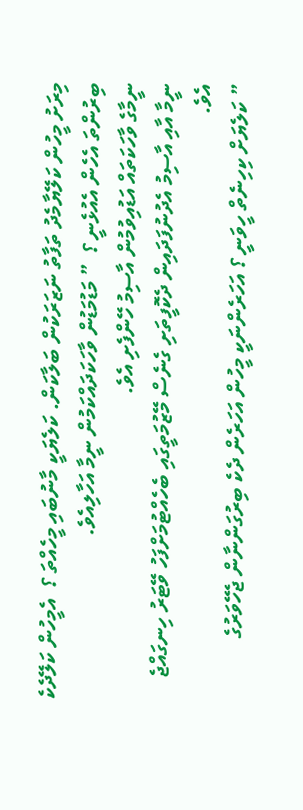މިރަށު މީހުން ކަލޭޔާމެދު ތަފާތު ނަޒަރަކުން ބަލާކަން. ކަލެޔަކީ މާނުބައި މީހެއްތަ ؟  އެމީހުން ކަލޭދެކެ ބިރުންތަ އެހެން އެއުޅެނީ ؟  ” މަޑުމަޑުން ވާހަކަދައްކަމުން ނީމާ އަހާލިއެވެ.
ނީމާގެ ވާހަކަތައް އަޑުއިވުމުން އާސިމު ހޭންފެށި އެވެ.
ނީމާ އާއި އާސިމު އެދުނުފަދައިން ދެކޮފީތަށި ގެނެސް މޭޒުމަތީގައި ބެހެއްޓުމަށްފަހު ވޭޓަރު ހިނގައްޖެ އެވެ.
” ކަލެޔަށް ކިހިނެތް ހީވަނީ ؟ އަހަރެންނަކީ މީހުން އަހަރެން ދެކެ ބިރުގަންނާން ޖެހޭވަރުގެ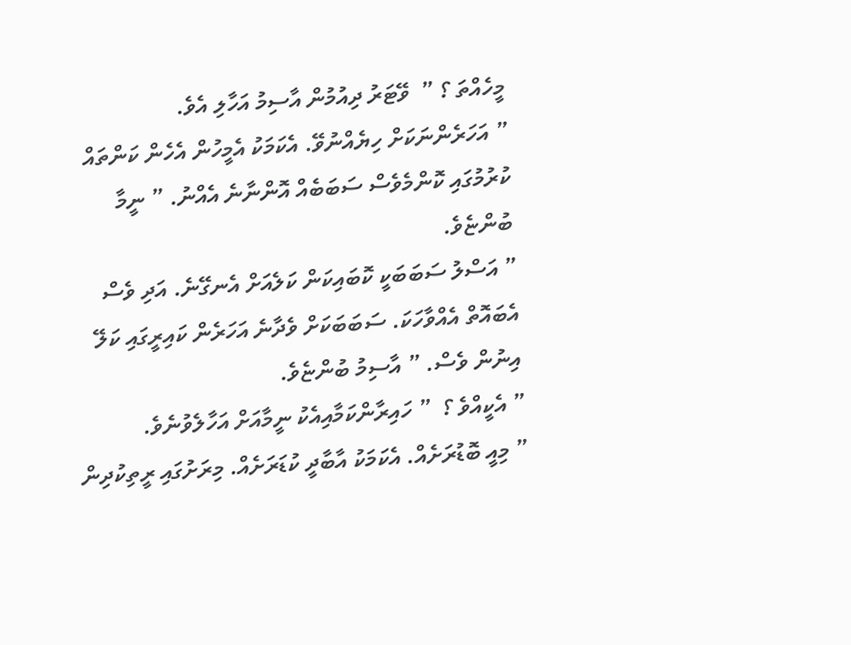މީހެއްތަ ؟ ”  ވޭޓަރު ދިއުމުން އާސިމު އަހާލި އެވެ.
” އަހަރެންނަކަށް ހިޔެއްނުވޭ. އެކަމަކު އެމީހުން އެހެން ކަންތައް ކުރުމުގައި ކޮންމެވެސް ސަބަބެއް އޮންނާނެ އެއްނު. ” ނީމާ ބުންޏެވެ.
” އަސްލު ސަބަބަކީ ކޮބައިކަން ކަލެއަށް އެނގޭނެ. އަދި ވެސް އެބައޮތް އެއްވާހަކަ. ސަބަބަކަށް ވެދާނެ އަހަރެން ކައިރީގައި ކަލޭ އިނުން ވެސް. ” އާސިމު ބުންޏެވެ.
” އެކީއްވެ ؟  ” ހައިރާންކަމާއިއެކު ނީމާއަށް އަހާލެވުނެވެ.
” މިއީ ބޮޑުރަށެއް. އެކަމަކު އާބާދީ ކުޑަރަށެއް. މިރަށުގައި ރީތިކުދިން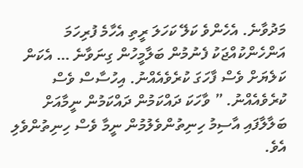މަދުވާނެ. އެހެންވެ ކަލޭ ކަހަލަ ރީތި އެހާމެ ފުރިހަމަ އަންހެންކުއްޖަކު ފެނުމުން ބަލާމީހުން ގިނަވާނެ … އެކަން ކަލެޔަށް ވެސް ފާހަގަ ކުރެވެއެއްނު. އިހުސާސް ވެސް ކުރެވެއެއްނު. ” ވާހަކަ ދައްކަމުން ދައްކަމުން ނީމާއަށް ބަލާލާފައި އާސިމު ހިނިތުންވެލުމުން ނީމާ ވެސް ހިނިތުންވެލި އެވެ.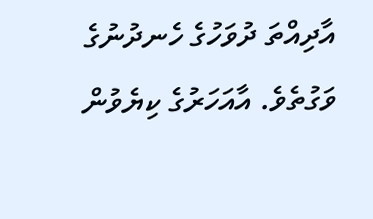އާދިއްތަ ދުވަހުގެ ހެނދުނުގެ ވަގުތެވެ. އާއަހަރުގެ ކިޔެވުން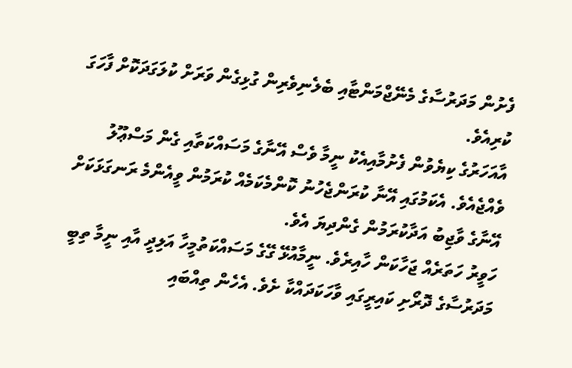ފެށުން މަދަރުސާގެ މެނޭޖްމަންޓާއި ބެލެނިވެރިން ގުޅިގެން ވަރަށް ކުލަގަދަކޮށް ފާހަގަ ކުރިއެވެ.
އާއަހަރުގެ ކިޔެވުން ފެށުމާއިއެކު ނީމާ ވެސް އޭނާގެ މަސައްކަތާއި ގެން މަސްޢޫލު ވެއްޖެއެވެ. އެކަމުގައި އޭނާ ކުރަންޖެހުނު ކޮންމެކަމެއް ކުރަމުން ވީއެންމެ ރަނގަޅަކަށް އޭނާގެ ވާޖިބު އަދާކުރަމުން ގެންދިޔަ އެވެ.
ހަވީރު ހަތަރެއް ޖަހާކަން ހާއިރެވެ. ނީމާއުޅޭ ގޭގެ މަސައްކަތުމީހާ އަލިދީ އާއި ނީމާ ތިބީ މަދަރުސާގެ ދޮރޯށި ކައިރީގައި ވާހަކަދައްކާ ށެވެ. އެހެން ތިއްބައި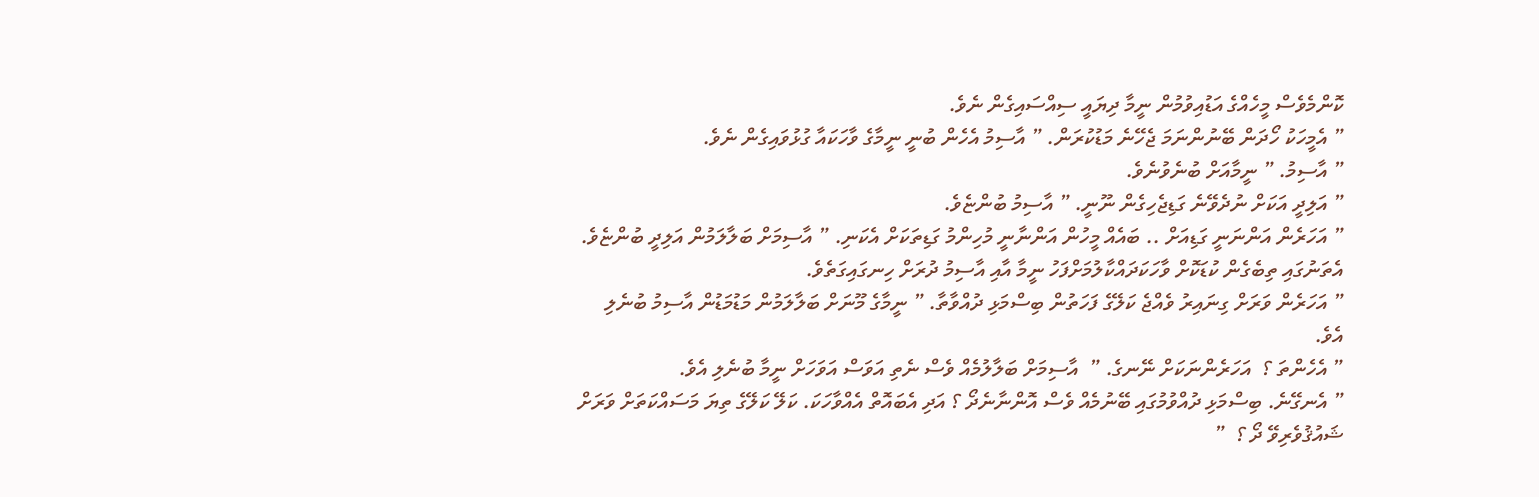ކޮންމެވެސް މީހެއްގެ އަޑުއިވުމުން ނީމާ ދިޔައީ ސިއްސައިގެން ނެވެ.
” އެމީހަކު ހޯދަން ބޭނުންނަމަ ޖެހޭނެ މަޑުކުރަން. ” އާސިމު އެހެން ބުނީ ނީމާގެ ވާހަކައާ ގުޅުވައިގެން ނެވެ.
” އާސިމު. ” ނީމާއަށް ބުނެވުނެވެ.
” އަލިދީ އަކަށް ނުދެވޭނެ ގަޑިޖެހިގެން ނޫނީ. ” އާސިމު ބުންޏެވެ.
” އަހަރެން އަންނަނީ ގަޑިއަށް .. ބައެއް މީހުން އަންނާނީ މުހިންމު ގަޑިތަކަށް އެކަނި. ” އާސިމަށް ބަލާލަމުން އަލިދީ ބުންޏެވެ.
އެތަނުގައި ތިބެގެން ކުޑަކޮށް ވާހަކަދައްކާލުމަށްފަހު ނީމާ އާއި އާސިމު ދުރަށް ހިނގައިގަތެވެ.
” އަހަރެން ވަރަށް ގިނައިރު ވެއްޖެ ކަލޭގެ ފަހަތުން ބިސްމަޅި ދުއްވާތާ. ” ނީމާގެ މޫނަށް ބަލާލަމުން މަޑުމަޑުން އާސިމު ބުނެލި އެވެ.
” އެހެންތަ ؟  އަހަރެންނަކަށް ނޭނގެ. ”  އާސިމަށް ބަލާލުމެއް ވެސް ނެތި އަވަސް އަވަހަށް ނީމާ ބުނެލި އެވެ.
” އެނގޭނެ. ބިސްމަޅި ދުއްވުމުގައި ބޭނުމެއް ވެސް އޮންނާނެދޯ ؟ އަދި އެބައޮތް އެއްވާހަކަ. ކަލޭ ކަލޭގެ ތިޔަ މަސައްކަތަށް ވަރަށް ޝައުޤުވެރިވޭ ދޯ ؟  ”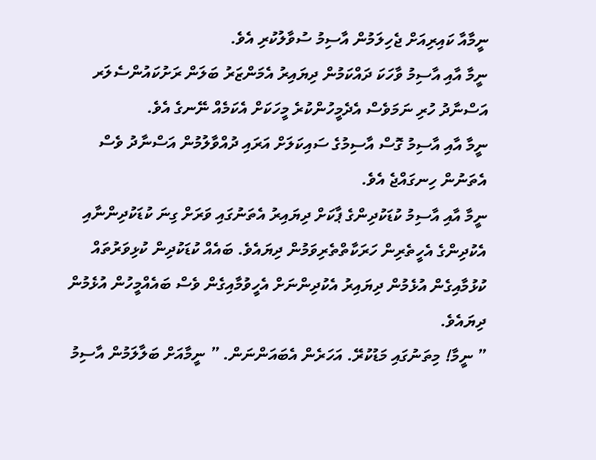ނީމާއާ ކައިރިއަށް ޖެހިލަމުން އާސިމު ސުވާލުކުރި އެވެ.
ނީމާ އާއި އާސިމު ވާހަކަ ދައްކަމުން ދިޔައިރު އެމަންޒަރު ބަލަން ރަށުކައުންސެލަރ އަސްނާދު ހުރި ނަމަވެސް އެދެމީހުންކުރެ މީހަކަށް އެކަމެއް ނޭނގެ އެވެ.
ނީމާ އާއި އާސިމު ގޮސް އާސިމުގެ ސައިކަލަށް އަރައި ދުއްވާލުމުން އަސްނާދު ވެސް އެތަނުން ހިނގައްޖެ އެވެ.
ނީމާ އާއި އާސިމު ކުޑަކުދިންގެ ޕާކަށް ދިޔައިރު އެތަނުގައި ވަރަށް ގިނަ ކުޑަކުދިންނާއި އެކުދިންގެ އެހީތެރިން ހަރަކާތްތެރިވަމުން ދިޔައެވެ. ބައެއް ކުޑަކުދިން ކުޅިވަރުތައް ކުޅުމާއިގެން އުޅެމުން ދިޔައިރު އެކުދިންނަށް އެހީވުމާއިގެން ވެސް ބައެއްމީހުން އުޅެމުން ދިޔައެވެ.
” ނީމާ! މިތަނުގައި މަޑުކުރޭ. އަހަރެން އެބައަންނަން. ” ނީމާއަށް ބަލާލަމުން އާސިމު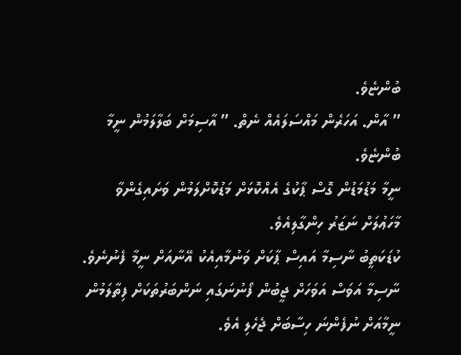ބުންޏެވެ.
” އާން. އަހަރެން މައްސަލައެއް ނެތް. ” އާސިމަށް ބަލާލަމުން ނީމާ ބުންޏެވެ.
ނީމާ މަޑުމަޑުން ގޮސް ޕާކުގެ އެއްކޮޅަށް މަޑުކޮށްލަމުން ވަށައިގެންވާ މާހަޢުލަށް ނަޒަރު ހިންގާލިއެވެ.
ކުޑަކަތީބު ނާސިމާ އައިސް ޕާކަށް ވަނުމާއިއެކު އޭނާއަށް ނީމާ ފެނުނެވެ. ނާސިމާ އަވަސް އަވަހަށް ޖީބުން ފޯނުނަގައި ނަންބަރުތަކަށް ފިތާލަމުން ނީމާއަށް ނުފެންނަ ހިސާބަށް ޖެހެލި އެވެ.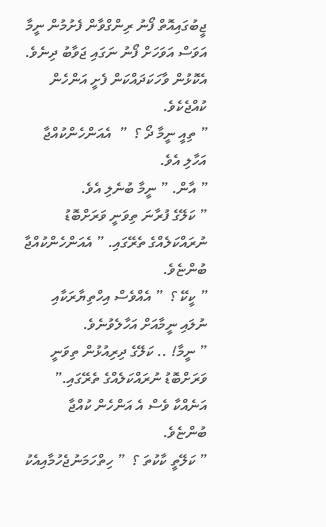ޖީބުގައިއޮތް ފޯނު ރިންގްވާން ފެށުމުން ނީމާ އަވަސް އަވަހަށް ފޯނު ނަގައި ޖަވާބު ދިނެވެ. އެކޮޅުން ވާހަކަދައްކަން ފެށީ އަންހެން ކުއްޖެކެވެ.
” ތިއީ ނީމާ ދޯ ؟  ”  އެއަންހެންކުއްޖާ އަހާލި އެވެ.
” އާން. ” ނީމާ ބުނެލި އެވެ.
” ކަލޭގެ ފުރާނަ ތިވަނީ ވަރަށްބޮޑު ނުރައްކަލެއްގެ ތެރޭގައި. ” އެއަންހެންކުއްޖާ ބުންޏެވެ.
” ކީކޭ ؟  ” އެއްވެސް އިހްތިޔާރަކާއި ނުލައި ނީމާއަށް އަހާލެވުނެވެ.
” ނީމާ! .. ކަލޭގެ ދިރިއުޅުން ތިވަނީ ވަރަށްބޮޑު ނުރައްކަލެއްގެ ތެރޭގައި.” އަނެއްކާ ވެސް އެ އަންހެން ކުއްޖާ ބުންޏެވެ.
” ކަލޭތީ ކާކުތަ ؟  ” ހިތްހަމަނުޖެހުމާއިއެކު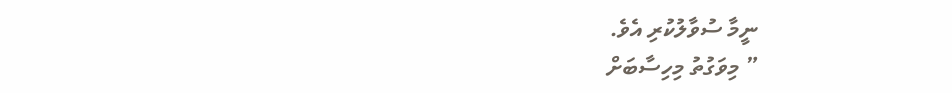ނީމާ ސުވާލުކުރި އެވެ.
” މިވަގުތު މިހިސާބަށް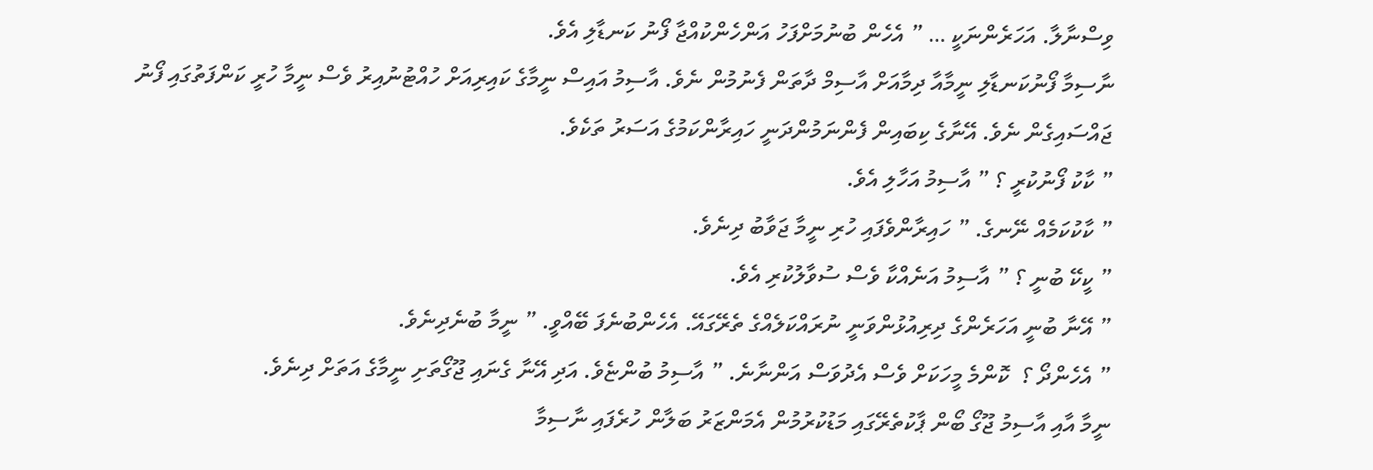ވިސްނާލާ. އަހަރެންނަކީ … ” އެހެން ބުނުމަށްފަހު އަންހެންކުއްޖާ ފޯނު ކަނޑާލި އެވެ.
ނާސިމާ ފޯނުކަނޑާލި ނީމާއާ ދިމާއަށް އާސިމް ދާތަން ފެނުމުން ނެވެ. އާސިމު އައިސް ނީމާގެ ކައިރިއަށް ހުއްޓުނުއިރު ވެސް ނީމާ ހުރީ ކަންފަތުގައި ފޯނު ޖައްސައިގެން ނެވެ. އޭނާގެ ކިބައިން ފެންނަމުންދަނީ ހައިރާންކަމުގެ އަސަރު ތަކެވެ.
” ކާކު ފޯނުކުރީ ؟ ” އާސިމު އަހާލި އެވެ.
” ކާކުކަމެއް ނޭނގެ. ” ހައިރާންވެފައި ހުރި ނީމާ ޖަވާބު ދިނެވެ.
” ކީކޭ ބުނީ ؟ ” އާސިމު އަނެއްކާ ވެސް ސުވާލުކުރި އެވެ.
” އޭނާ ބުނީ އަހަރެންގެ ދިރިއުޅުންވަނީ ނުރައްކަލެއްގެ ތެރޭގައޭ. އެހެންބުނެފަ ބޭއްވީ. ” ނީމާ ބުނެދިނެވެ.
” އެހެންދޯ ؟  ކޮންމެ މީހަކަށް ވެސް އެދުވަސް އަންނާނެ. ” އާސިމު ބުންޏެވެ. އަދި އޭނާ ގެނައި ޖޫގޯތަށި ނީމާގެ އަތަށް ދިނެވެ.
ނީމާ އާއި އާސިމު ޖޫގޯ ބޯން ޕާކުތެރޭގައި މަޑުކުރުމުން އެމަންޒަރު ބަލާން ހުރެފައި ނާސިމާ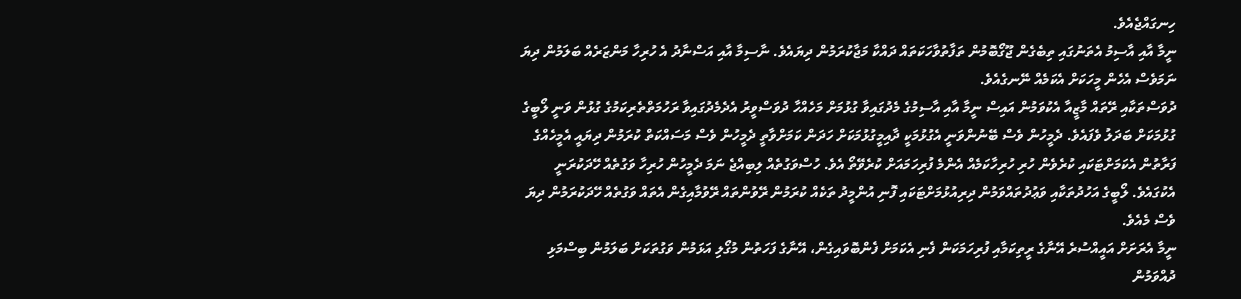ހިނގައްޖެއެވެ.
ނީމާ އާއި އާސިމު އެތަނުގައި ތިބެގެން ޖޫގޯބޮމުން ތަފާތުވާހަކަތައް ދައްކާ މަޖާކުރަމުން ދިޔައެވެ. ނާސިމާ އާއި އަސްނާދު އެ ހުރިހާ މަންޒަރެއް ބަލަމުން ދިޔަ ނަމަވެސް އެހެން މީހަކަށް އެކަމެއް ނޭނގެއެވެ.
ދުވަސްތަކާއި ރޭތައް މާޒީއާ އެކުވަމުން އައިސް ނީމާ އާއި އާސިމުގެ މެދުގައިވާ ގުޅުމަށް މަހެއްހާ ދުވަސްވީރު އެދެމެދުގައިވާ ރަހުމަތްތެރިކަމުގެ ގުޅުން ވަނީ ލޯބީގެ ގުޅުމަކަށް ބަދަލު ވެފައެވެ. ދެމީހުން ވެސް ބޭނުންވަނީ އެގުޅުމަކީ ދާއިމީގުޅުމަކަށް ހަދަން ކަމަށްވާތީ ދެމީހުން ވެސް މަސައްކަތް ކުރަމުން ދިޔައީ އެމީހެއްގެ ފަރާތުން އެކަމަށްޓަކައި ކުރެވެން ހުރި ހުރިހާކަމެއް އެންމެ ފުރިހަމައަށް ކުރެވޭތޯ އެވެ. ހުސްވަގުތެއް ލިބިއްޖެ ނަމަ ދެމީހުން ހުރިހާ ވަގުތެއް ހޭދަކުރަނީ އެކުގައެވެ. ލޯބީގެ އަހުދުތަކާއި ވަޢުދުތައްވަމުން ދިރިއުޅުމަށްޓަކައި ފޮނި އުންމީދު ތަކެއް ކުރަމުން ރޭވުންތައް ރޭވުމާއިގެން އެތައް ވަގުތެއް ހޭދަކުރަމުން ދިޔަ ވެސް މެއެވެ.
ނީމާ އެރަށަށް އައީއްސުރެ އޭނާގެ ރީތިކަމާއި ފުރިހަމަކަން ފެނި އެކަމަށް ފެންބޮވައިގެން، އޭނާގެ ފަހަތުން މުގޯލި އަޅަމުން ވަގުތަކަށް ބަލަމުން ބިސްމަޅި ދުއްވަމުން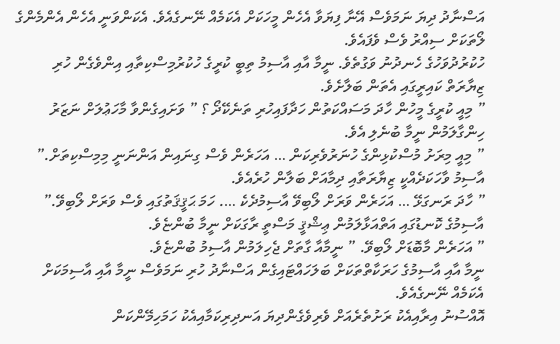އަސްނާދު ދިޔަ ނަމަވެސް އޭނާ ފިޔަވާ އެހެން މީހަކަށް އެކަމެއް ނޭނގެއެވެ. އެކަންވަނީ އެހެން އެންމެންގެ ލޯތަކަށް ސިއްރު ވެސް ވެފައެވެ.
ހުކުރުދުވަހުގެ ހެނދުނު ވަގުތެވެ. ނީމާ އާއި އާސިމު ތިބީ ކުރީގެ ހުކުރުމިސްކިތާއި އިންވެގެން ހުރި ޒިޔާރަތް ކައިރީގައި އެތަން ބަލާށެވެ.
” މިއީ ކުރީގެ މީހުން ހާދަ މަސައްކަތުން ހަދާފައިހުރި ތަނެކޭދޯ ؟ ” ވަށައިގެންވާ މާހަޢުލަށް ނަޒަރު ހިންގާލަމުން ނީމާ ބުނެލި އެވެ.
” މިއީ މިރަށު މުސްކުޅިންގެ ހުނަރުވެރިކަން … އަހަރެން ވެސް ގިނައިން އަންނަނީ މިމިސްކިތަށް.”  އާސިމު ވާހަކަދެއްކީ ޒިޔާރަތާއި ދިމާއަށް ބަލާން ހުރެއެވެ.
” ހާދަ ރަނގަޅޭ … އަހަރެން ވަރަށް ލޯބިވޭ އާސިމުދެކެ …. ހަމަ ޙަޤީޤަތުގައި ވެސް ވަރަށް ލޯބިވޭ.” އާސިމުގެ ކޮނޑުގައި އަތްއަޅާލަމުން ޢިޝްޤީ މަސްތީ ރާގަކަށް ނީމާ ބުންޏެވެ.
” އަހަރެން މާބޮޑަށް ލޯބިވޭ. ” ނީމާއާ ގާތަށް ޖެހިލަމުން އާސިމު ބުންޏެވެ.
ނީމާ އާއި އާސިމުގެ ހަރަކާތްތަކަށް ބަލަހައްޓައިގެން އަސްނާދު ހުރި ނަމަވެސް ނީމާ އާއި އާސިމަކަށް އެކަމެއް ނޭނގެއެވެ.
އޮއްސުނު އިރާއިއެކު ރަށުތެރެއަށް ވެރިވެގެންދިޔަ އަނދިރިކަމާއިއެކު ހަމަހިމޭންކަން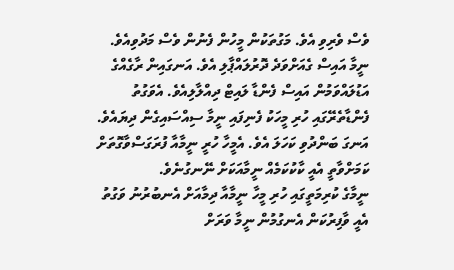ވެސް ވެރިވި އެވެ. މަގުތަކުން މީހުން ފެނުން ވެސް މަދުވިއެވެ.
ނީމާ އައިސް ގެއަށްވަދެ ދޮރުލައްޕާލި އެވެ. އަނގައިން ރާގެއްގެ އަޑުލައްވަމުން އައިސް ފެންޑާ ލައިޓް ދިއްލާލިއެވެ. އެވަގުތު ފެންޑާތެރޭގައި ހުރި މީހަކު ފެނިފައި ނީމާ ސިއްސައިގެން ދިޔައެވެ. އަނގަ ބަންދުވި ކަހަލަ އެވެ. އެމީހާ ހުރީ ނީމާއާ ފުރަގަސްވާގޮތަށް ކަމަށްވާތީ އެއީ ކާކުކަމެއް ނީމާއަކަށް ނޭނގުނެވެ.
ނީމާގެ ކުރިމަތީގައި ހުރި މީހާ ނީމާއާ ދިމާއަށް އެނބުރުނު ވަގުތު އެއީ ވާފިރުކަން އެނގުމުން ނީމާ ވަރަށް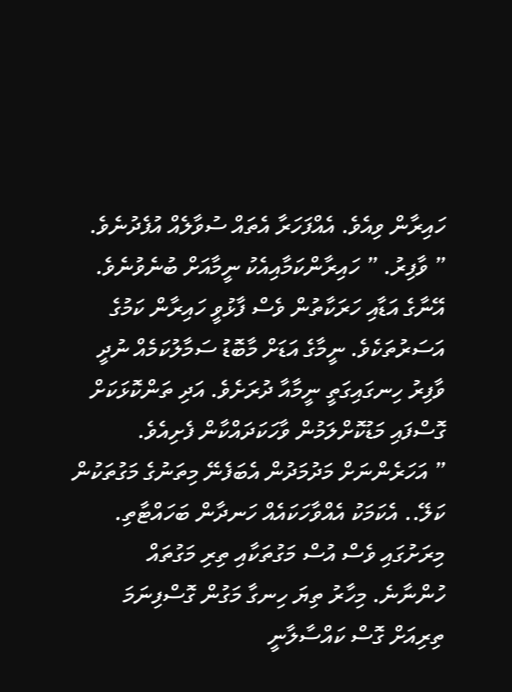ހައިރާން ވިއެވެ. އެއްފަހަރާ އެތައް ސުވާލެއް އުފެދުނެވެ.
” ވާފިރު. ” ހައިރާންކަމާއިއެކު ނީމާއަށް ބުނެވުނެވެ. އޭނާގެ އަޑާއި ހަރަކާތުން ވެސް ފާޅުވީ ހައިރާން ކަމުގެ އަސަރުތަކެވެ. ނީމާގެ އަޑަށް މާބޮޑު ސަމާލުކަމެއް ނުދީ ވާފިރު ހިނގައިގަތީ ނީމާއާ ދުރަށެވެ. އަދި ތަންކޮޅަކަށް ގޮސްފައި މަޑުކޮށްލަމުން ވާހަކަދައްކާން ފެށިއެވެ.
” އަހަރެންނަށް މަދުމަދުން އެބަފެނޭ މިތަނުގެ މަގުތަކުން ކަލޭ.. އެކަމަކު އެއްވާހަކައެއް ހަނދާން ބަހައްޓާތި. މިރަށުގައި ވެސް އުސް މަގުތަކާއި ތިރި މަގުތައް ހުންނާނެ. މިހާރު ތިޔަ ހިނގާ މަގުން ގޮސްފިނަމަ ތިރިއަށް ގޮސް ކައްސާލާނީ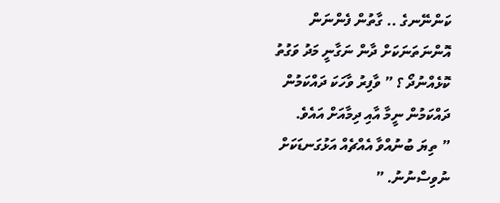ކަންނޭނގެ .. ގާތުން ފެންނަން އޮންނަތަނަކަށް ދާން ނަގާނީ މަދު ވަގުތު ކޮޅެއްނުދޯ ؟ ” ވާފިރު ވާހަކަ ދައްކަމުން ދައްކަމުން ނީމާ އާއި ދިމާއަށް އައެވެ.
” ތިޔަ ބުނުއްވާ އެއްޗެއް އަޅުގަނޑަކަށް ނުވިސްނުނު. ”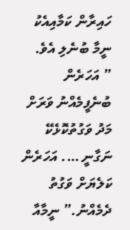ހައިރާން ކަމާއިއެކު ނީމާ ބުނެލި އެވެ.
” އަހަރެން ބުނެފީމެއްނު ވަރަށް މަދު ވަގުތުކޮޅެކޭ ނަގާނީ …. އަހަރެން ކަލެޔަށް ވަގުތު ދެމެއްނު.” ނީމާއާ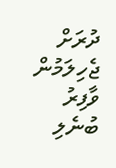ދުރަށް ޖެހިލަމުން ވާފިރު ބުނެލި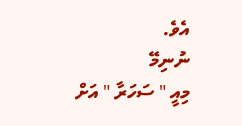އެވެ.
ނުނިމޭ
މިއީ " ސަހަރާ " އަށް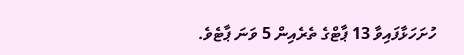ހުށަހަޅާފައިވާ 13 ޕާޓްގެ ތެރެއިން 5 ވަނަ ޕާޓެވެ.